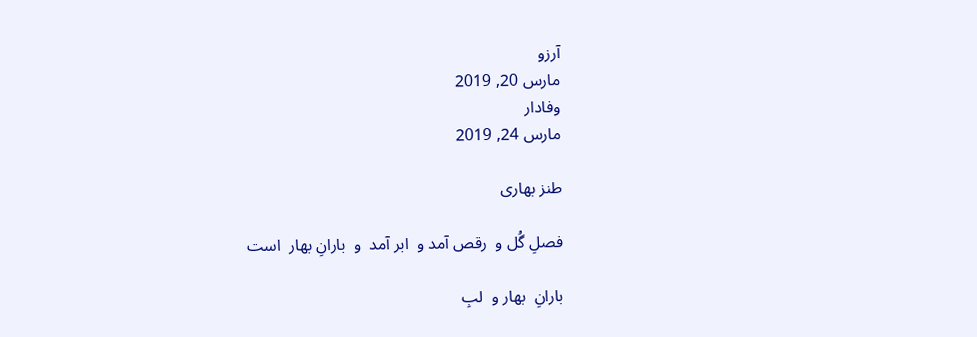آرزو
مارس 20, 2019
وفادار
مارس 24, 2019

طنز بهاری

فصلِ گُل و  رقص آمد و  ابر آمد  و  بارانِ بهار  است

بارانِ  بهار و  لبِ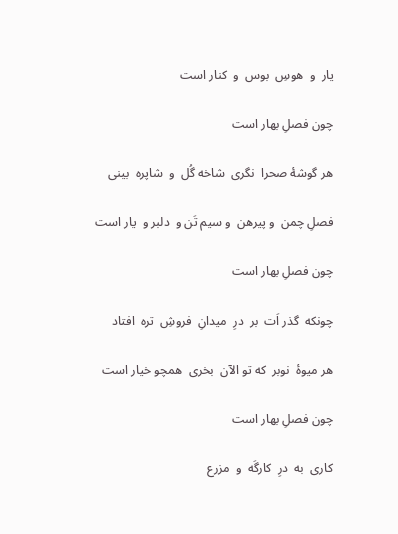یار  و  هوسِ  بوس  و  کنار است

چون فصلِ بهار است

هر گوشۀ صحرا  نگری  شاخه گُل  و  شاپره  بینی

فصلِ چمن  و پیرهن  و سیم تَن و  دلبر و  یار است

چون فصلِ بهار است

چونکه  گذر اَت  بر  درِ  میدانِ  فروشِ  تره  افتاد

هر میوۀ  نوبر  که تو الآن  بخری  همچو خیار است

چون فصلِ بهار است

کاری  به  درِ  کارگَه  و  مزرع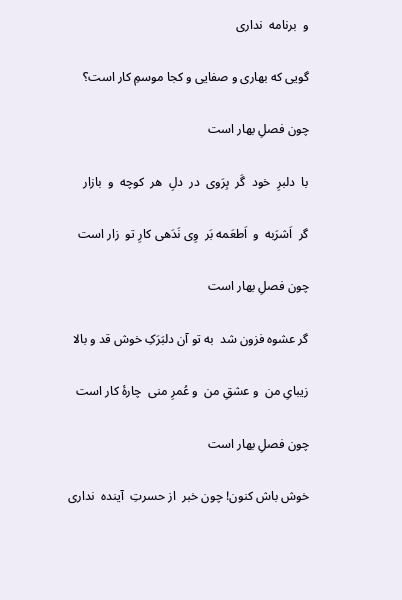و  برنامه  نداری

گویی که بهاری و صفایی و کجا موسمِ کار است؟

چون فصلِ بهار است

با  دلبرِ  خود  گَر  بِرَوی  در  دلِ  هر  کوچه  و  بازار

گر  اَشرَبه  و  اَطعَمه بَر  وِی نَدَهی کارِ تو  زار است

چون فصلِ بهار است

گر عشوه فزون شد  به تو آن دلبَرَکِ خوش قد و بالا

زیبایِ من  و عشقِ من  و عُمرِ منی  چارۀ کار است

چون فصلِ بهار است

خوش باش کنون! چون خبر  از حسرتِ  آینده  نداری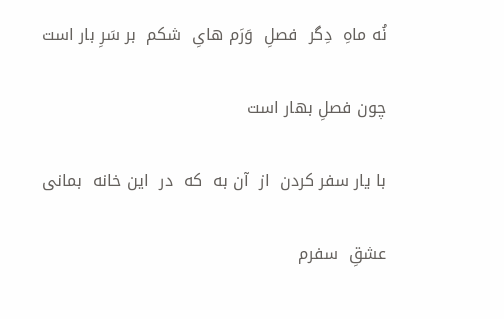نُه ماهِ  دِگر  فصلِ  وَرَم هایِ  شکم  بر سَرِ بار است

چون فصلِ بهار است

با یار سفر کردن  از  آن به  که  در  این خانه  بمانی

عشقِ  سفرم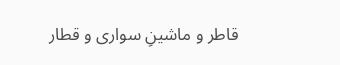قاطر و ماشینِ سواری و قطار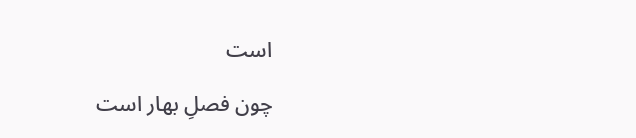است

چون فصلِ بهار است